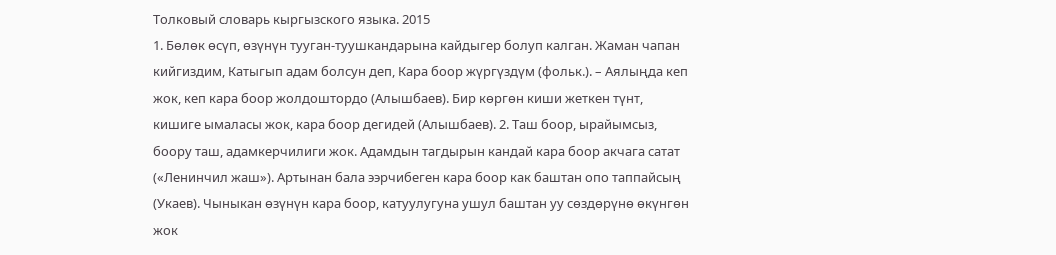Толковый словарь кыргызского языка. 2015
1. Бөлөк өсүп, өзүнүн тууган-туушкандарына кайдыгер болуп калган. Жаман чапан кийгиздим, Катыгып адам болсун деп, Кара боор жүргүздүм (фольк.). – Аялыңда кеп жок, кеп кара боор жолдоштордо (Алышбаев). Бир көргөн киши жеткен түнт, кишиге ымаласы жок, кара боор дегидей (Алышбаев). 2. Таш боор, ырайымсыз, боору таш, адамкерчилиги жок. Адамдын тагдырын кандай кара боор акчага сатат («Ленинчил жаш»). Артынан бала ээрчибеген кара боор как баштан опо таппайсың (Укаев). Чыныкан өзүнүн кара боор, катуулугуна ушул баштан уу сөздөрүнө өкүнгөн жок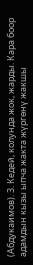(Абдукаимов). 3. Кедей, колунда жок, жарды. Кара боор адамдын кызы ыпча жакта жүргөнү жакшы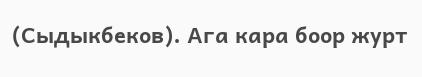(Сыдыкбеков). Ага кара боор журт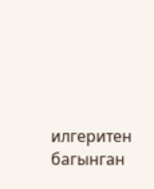илгеритен багынган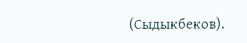(Сыдыкбеков).